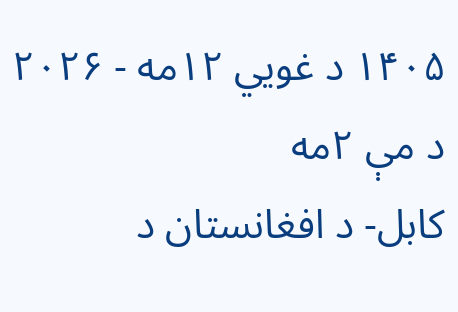۱۴۰۵ د غویي ۱۲مه - ۲۰۲۶ د مې ۲مه
کابل- د افغانستان د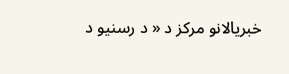خبریالانو مرکز د « د رسنیو د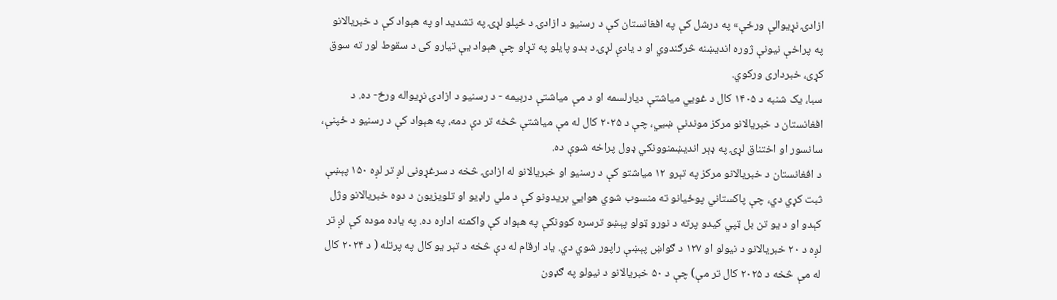ازادۍ نړیوالې ورځې» په درشل کې په افغانستان کې د رسنیو د ازادۍ د ځپلو لړۍ په تشدید او په هېواد کې د خبریالانو په پراخې نيونې ژوره اندیښنه څرګندوي او د یادې لړۍ د بدو پایلو په تړاو چې هېواد یې تیارو کی د سقوط لور ته سوق کړی، خبرداری ورکوي.
سبا، یک شنبه د ۱۴۰۵ کال د غویي میاشتې دیارلسمه او د مې میاشتې درېیمه - د رسنیو د ازادۍ نړیواله ورځ- ده. د افغانستان د خبریالانو مرکز موندنې ښیي، چې د ۲۰۲۵ کال له مې میاشتې څخه تر دې دمه، په هېواد کې د رسنیو د ځپنې، سانسور او اختناق لړۍ په ډېر اندیښمنوونکي ډول پراخه شوې ده.
د افغانستان د خبریالانو مرکز په تېرو ۱۲ میاشتو کې د رسنیو او خبریالانو له ازادۍ څخه د سرغړونی لږ تر لږه ۱۵۰ پېښې ثبت کړي دي، چې پاکستاني پوځیانو ته منسوب شوي هوایي بریدونو کې د ملي راډیو او تلویزیون د دوه خبریالانو وژل کېدو او د یو تن بل ټپي کیدو پرته د نورو ټولو پېښو ترسره کوونکې په هېواد کې واکمنه اداره ده. په یاده موده کې لږ تر لږه د ۲۰ خبریالانو د نیولو او ۱۲۷ د ګواښ پېښې راپور شوي دي. یاد ارقام له دې څخه د تېر یو کال په پرتله ( د ۲۰۲۴ کال له مې څخه د ۲۰۲۵ کال تر مې) چې د ۵۰ خبریالانو د نیولو په ګډون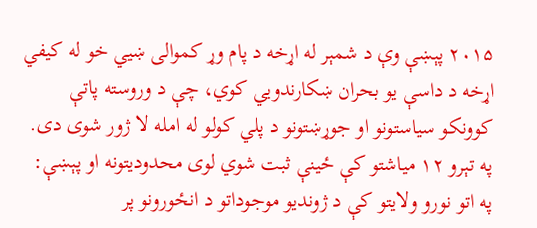۲۰۱۵ پېښې وې د شمېر له اړخه د پام وړ کموالی ښيي خو له کیفي اړخه د داسې یو بحران ښکارندویي کوي، چې د وروسته پاتې کوونکو سیاستونو او جوړښتونو د پلي کولو له امله لا ژور شوی دی.
په تېرو ۱۲ میاشتو کې ځينې ثبت شوي لوی محدودیتونه او پېښې:
په اتو نورو ولایتو کې د ژوندیو موجوداتو د انځورونو پر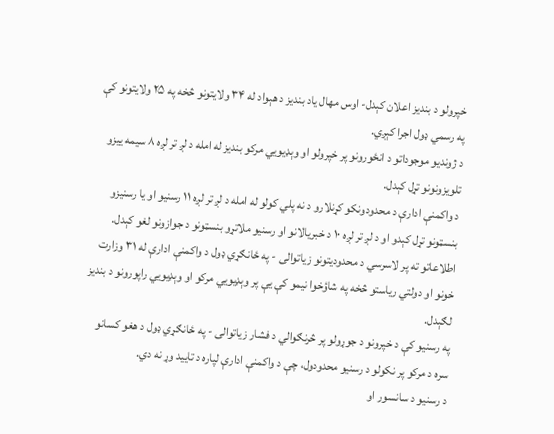خپرولو د بندیز اعلان کېدل- اوس مهال یاد بندیز د هېواد له ۳۴ ولایتونو څخه په ۲۵ ولایتونو کې په رسمي ډول اجرا کېږي.
د ژوندیو موجوداتو د انځورونو پر خپرولو او وېډیویي مرکو بندیز له امله د لږ تر لږه ۸ سیمه ییزو تلويزونونو تړل کېدل.
د واکمنې ادارې د محدودونکو کړنلارو د نه پلي کولو له امله د لږ تر لږه ۱۱ رسنیو او یا رسنیزو بنسټونو تړل کېدو او د لږ تر لږه ۱۰ د خبریالانو او رسنیو ملاتړو بنسټونو د جوازونو لغو کېدل.
اطلاعاتو ته پر لاسرسي د محدودیتونو زیاتوالی - په ځانګړي ډول د واکمنې ادارې له ۳۱ وزارت خونو او دولتي ریاستو څخه په شاؤخوا نیمو کې یې پر وېډیویي مرکو او وېډیویي راپورونو د بندیز لګېدل.
په رسنیو کې د خپرونو د جوړولو پر څرنګوالي د فشار زیاتوالی - په ځانګړي ډول د هغو کسانو سره د مرکو پر نکولو د رسنیو محدودول، چې د واکمنې ادارې لپاره د تایید وړ نه دي.
د رسنیو د سانسور او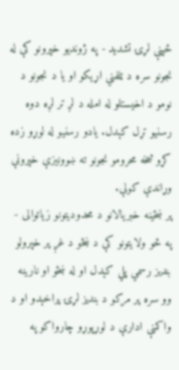ځپنې لړۍ تشدید - په ژوندیو خپرونو کې له نجونو سره د ټلفني اړیکو او یا د نجونو د نومو د اخیستلو له امله د لږ تر لږه دوه رسنیو تړل کېدل. یادو رسنیو له لوړو زده کړو څخه محرومو نجونو ته ښوونیزې خپرونې وړاندې کولې.
پر ښځينه خبریالانو د محدودیتونو زیاتوالی - په څو ولایتونو کې د ښځو د غږ پر خپرولو بندیز رسمي پلي کېدل او له ښځو او نارینه وو سره پر مرکو د بنديز لړۍ پراخېدو او د واکمنې ادارې د لوړپوړو چارواکو په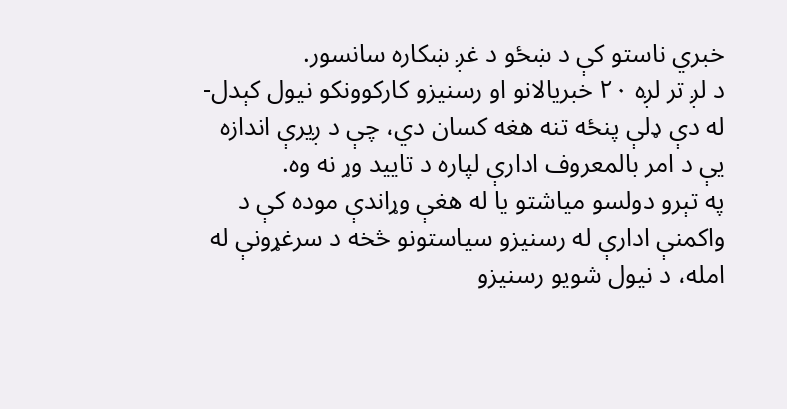خبري ناستو کې د ښځو د غږ ښکاره سانسور.
د لږ تر لږه ۲۰ خبریالانو او رسنیزو کارکوونکو نیول کېدل- له دې ډلې پنځه تنه هغه کسان دي، چې د ږيرې اندازه یې د امر بالمعروف ادارې لپاره د تایید وړ نه وه.
په تېرو دولسو میاشتو یا له هغې وړاندې موده کې د واکمنې ادارې له رسنیزو سیاستونو څخه د سرغړونې له امله، د نیول شویو رسنیزو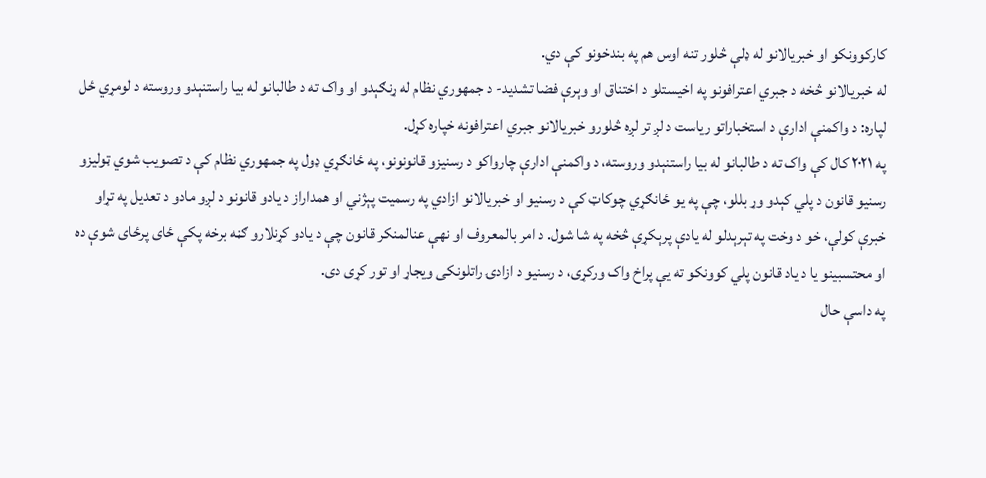کارکوونکو او خبریالانو له ډلې څلور تنه اوس هم په بندخونو کې دي.
له خبریالانو څخه د جبري اعترافونو په اخیستلو د اختناق او وېرې فضا تشدید- د جمهوري نظام له ړنګېدو او واک ته د طالبانو له بیا راستنېدو وروسته د لومړي ځل لپاره: د واکمنې ادارې د استخباراتو ریاست د لږ تر لږه څلورو خبریالانو جبري اعترافونه خپاره کړل.
په ۲۰۲۱ کال کې واک ته د طالبانو له بیا راستنېدو وروسته، د واکمنې ادارې چارواکو د رسنیزو قانونونو، په ځانګړي ډول په جمهوري نظام کې د تصویب شوي ټولیزو رسنیو قانون د پلي کېدو وړ بللو، چې په یو ځانګړي چوکاټ کې د رسنیو او خبریالانو ازادي په رسمیت پېژني او همداراز د یادو قانونو د لږو مادو د تعدیل په تړاو خبرې کولې، خو د وخت په تېرېدلو له یادې پرېکړې څخه په شا شول. د امر بالمعروف او نهې عنالمنکر قانون چې د یادو کړنلارو ګڼه برخه پکې ځای پرځای شوې ده او محتسبینو یا د یاد قانون پلي کوونکو ته یې پراخ واک ورکړی، د رسنیو د ازادۍ راتلونکی ویجاړ او تور کړی دی.
په داسې حال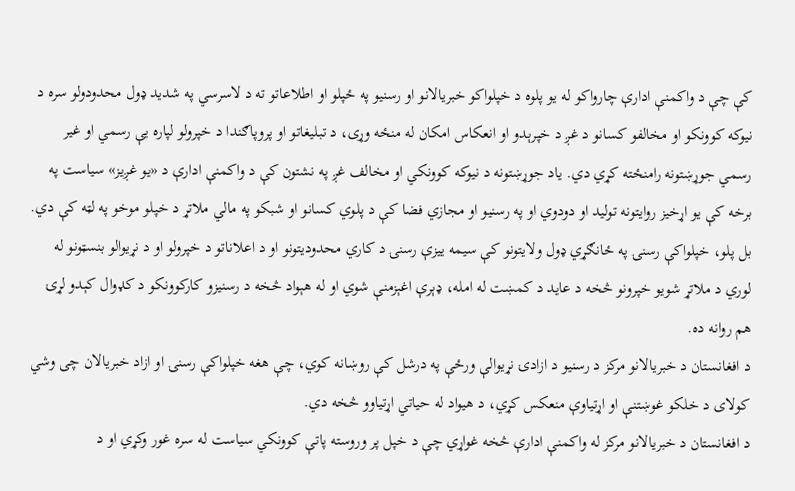کې چې د واکمنې ادارې چارواکو له یو پلوه د خپلواکو خبریالانو او رسنیو په ځپلو او اطلاعاتو ته د لاسرسي په شدید ډول محدودولو سره د نیوکه کوونکو او مخالفو کسانو د غږ د خپرېدو او انعکاس امکان له منځه وړی، د تبلیغاتو او پروپاګندا د خپرولو لپاره یې رسمي او غیر رسمي جوړښتونه رامنځته کړي دي. یاد جوړښتونه د نیوکه کوونکي او مخالف غږ په نشتون کې د واکمنې ادارې د «یو غږیز» سیاست په برخه کې یو اړخیز روایتونه تولید او دودوي او په رسنیو او مجازي فضا کې د پلوي کسانو او شبکو په مالي ملاتړ د خپلو موخو په لټه کې دي.
بل پلو، خپلواکې رسنۍ په ځانګړي ډول ولایتونو کې سیمه ییزې رسنۍ د کاري محدودیتونو او د اعلاناتو د خپرولو او د نړیوالو بنسټونو له لوري د ملاتړ شویو خپرونو څخه د عاید د کمښت له امله، ډېرې اغېزمنې شوي او له هېواد څخه د رسنیزو کارکوونکو د کډوال کېدو لړۍ هم روانه ده.
د افغانستان د خبریالانو مرکز د رسنیو د ازادۍ نړیوالې ورځې په درشل کې روښانه کوي، چې هغه خپلواکې رسنۍ او ازاد خبریالان چی وشي کولای د خلکو غوښتنې او اړتیاوې منعکس کړي، د هیواد له حیاتي اړتیاوو څخه دي.
د افغانستان د خبریالانو مرکز له واکمنې ادارې څخه غواړي چې د خپل پر وروسته پاتې کوونکي سیاست له سره غور وکړي او د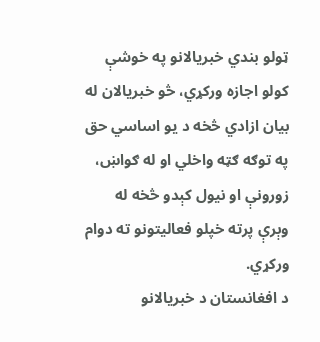ټولو بندي خبریالانو په خوشې کولو اجازه ورکړي، څو خبریالان له بیان ازادي څخه د یو اساسي حق په توګه ګټه واخلي او له ګواښ، زورونې او نیول کېدو څخه له وېرې پرته خپلو فعالیتونو ته دوام ورکړي.
د افغانستان د خبریالانو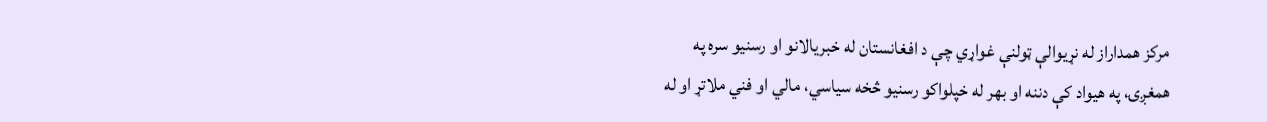مرکز همداراز له نړیوالې ټولنې غواړي چې د افغانستان له خبریالانو او رسنیو سره په همغږۍ، په هیواد کې دننه او بهر له خپلواکو رسنیو څخه سیاسي، مالي او فني ملاتړ او له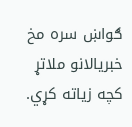ګواښ سره مخ خبریالانو ملاتړ کچه زیاته کړي.